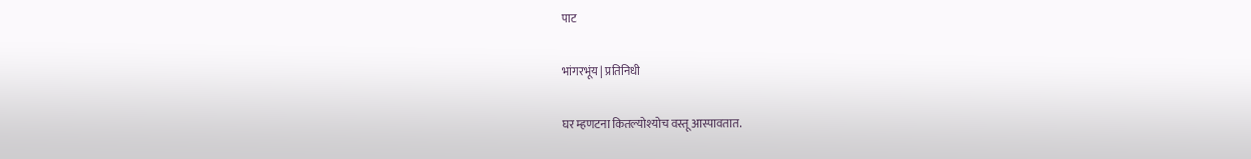पाट

भांगरभूंय | प्रतिनिधी

घर म्हणटना कितल्योश्योच वस्तू आस्पावतात.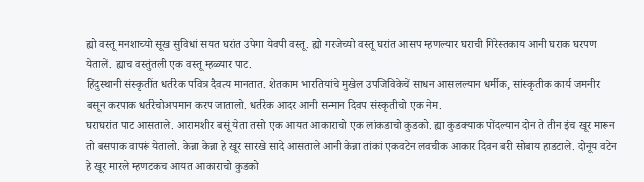ह्यो वस्तू मनशाच्यो सूख सुविधां सयत घरांत उपेगा येवपी वस्तू. ह्यो गरजेच्यो वस्तू घरांत आसप म्हणल्यार घराची गिरेस्तकाय आनी घराक घरपण येतालें. ह्याच वस्तुंतली एक वस्तू म्हळ्यार पाट.
हिंदुस्थानी संस्कृतींत धर्तरेक पवित्र दैवत्य मानतात. शेतकाम भारतियांचे मुखेल उपजिविकेचें साधन आसलल्यान धर्मीक, सांस्कृतीक कार्य जमनीर बसून करपाक धर्तरेचोअपमान करप जातालो. धर्तरेक आदर आनी सन्मान दिवप संस्कृतीचो एक नेम.
घराघरांत पाट आसताले. आरामशीर बसूं येता तसो एक आयत आकाराचो एक लांकडाचो कुडको. ह्या कुडक्याक पोंदल्यान दोन ते तीन इंच खूर मारून तो बसपाक वापरूं येतालो. केन्ना केन्ना हे खूर सारखे सादे आसताले आनी केन्ना तांकां एकवटेन लवचीक आकार दिवन बरी सोबाय हाडटाले. दोनूय वटेन हे खूर मारले म्हणटकच आयत आकाराचो कुडको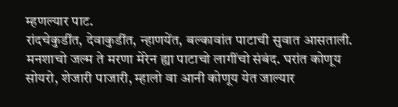म्हणल्यार पाट.
रांदचेकुडींत, देवाकुडींत, न्हाणयेंत, बल्कावांत पाटाची सुवात आसताली. मनशाचो जल्म ते मरणा मेरेन ह्या पाटाचो लागींचो संबंद. घरांत कोणूय सोयरो, शेजारी पाजारी, म्हालो वा आनी कोणूय येत जाल्यार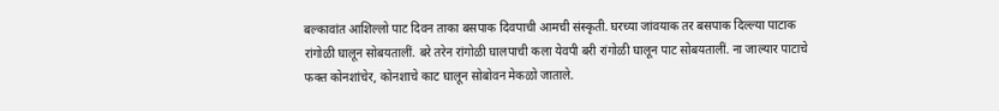बल्कावांत आशिल्लो पाट दिवन ताका बसपाक दिवपाची आमची संस्कृती. घरच्या जांवयाक तर बसपाक दिल्ल्या पाटाक रांगोळी घालून सोबयतालीं. बरे तरेन रांगोळी घालपाची कला येवपी बरी रांगोळी घालून पाट सोबयतालीं. ना जाल्यार पाटाचे फक्त कोनशांचेर, कोनशाचे काट घालून सोबोवन मेकळो जाताले.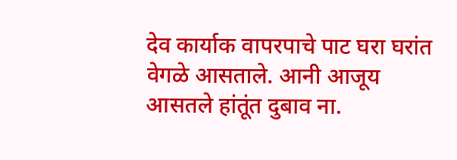देव कार्याक वापरपाचे पाट घरा घरांत वेगळे आसताले. आनी आजूय आसतले हांतूंत दुबाव ना.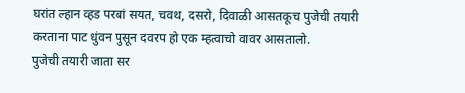घरांत ल्हान व्हड परबां सयत, चवथ, दसरो, दिवाळी आसतकूच पुजेची तयारी करताना पाट धुंवन पुसून दवरप हो एक म्हत्वाचो वावर आसतालो.
पुजेची तयारी जाता सर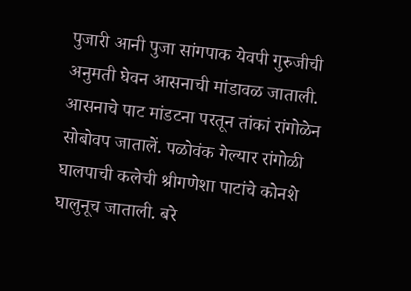पुजारी आनी पुजा सांगपाक येवपी गुरुजीची अनुमती घेवन आसनाची मांडावळ जाताली. आसनाचे पाट मांडटना परतून तांकां रांगोळेन सोबोवप जातालें. पळोवंक गेल्यार रांगोळी घालपाची कलेची श्रीगणेशा पाटांचे कोनशे घालुनूच जाताली. बरे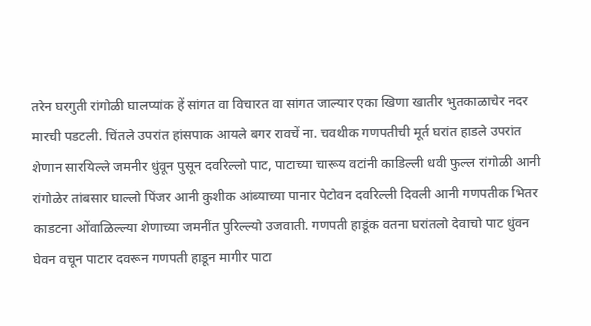तरेन घरगुती रांगोळी घालप्यांक हें सांगत वा विचारत वा सांगत जाल्यार एका खिणा खातीर भुतकाळाचेर नदर मारची पडटली. चिंतले उपरांत हांसपाक आयले बगर रावचें ना. चवथीक गणपतीची मूर्त घरांत हाडले उपरांत शेणान सारयिल्ले जमनीर धुंवून पुसून दवरिल्लो पाट, पाटाच्या चारूय वटांनी काडिल्ली धवी फुल्ल रांगोळी आनी रांगोळेर तांबसार घाल्लो पिंजर आनी कुशीक आंब्याच्या पानार पेटोवन दवरिल्ली दिवली आनी गणपतीक भितर काडटना ओंवाळिल्ल्या शेणाच्या जमनींत पुरिल्ल्यो उजवाती. गणपती हाडूंक वतना घरांतलो देवाचो पाट धुंवन घेवन वचून पाटार दवरून गणपती हाडून मागीर पाटा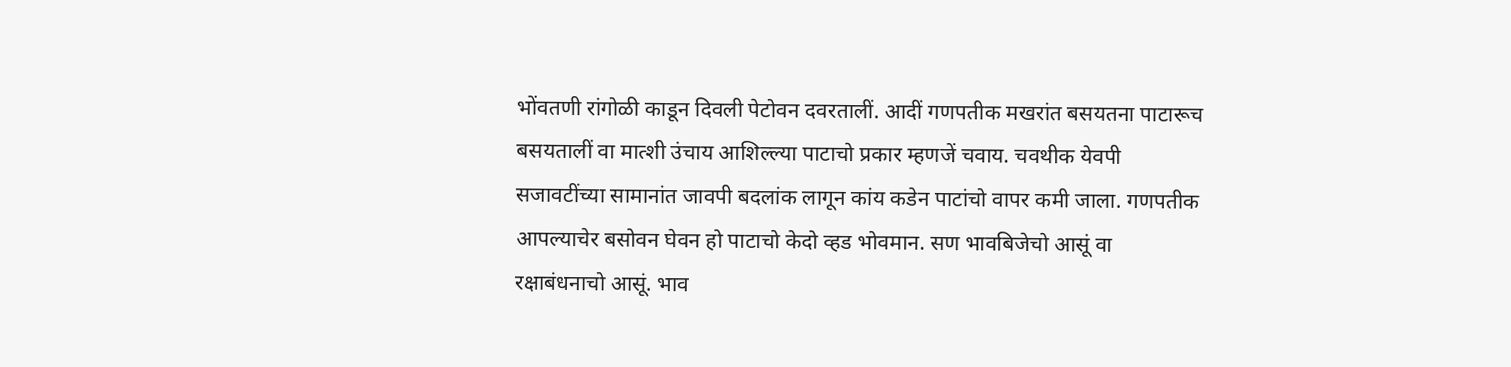भोंवतणी रांगोळी काडून दिवली पेटोवन दवरतालीं. आदीं गणपतीक मखरांत बसयतना पाटारूच बसयतालीं वा मात्शी उंचाय आशिल्ल्या पाटाचो प्रकार म्हणजें चवाय. चवथीक येवपी सजावटींच्या सामानांत जावपी बदलांक लागून कांय कडेन पाटांचो वापर कमी जाला. गणपतीक आपल्याचेर बसोवन घेवन हो पाटाचो केदो व्हड भोवमान. सण भावबिजेचो आसूं वा रक्षाबंधनाचो आसूं. भाव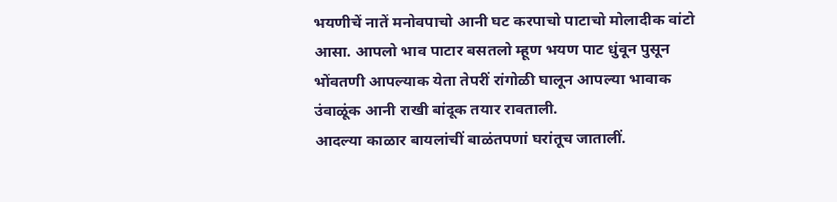भयणीचें नातें मनोवपाचो आनी घट करपाचो पाटाचो मोलादीक वांटो आसा. आपलो भाव पाटार बसतलो म्हूण भयण पाट धुंवून पुसून भोंवतणी आपल्याक येता तेपरीं रांगोळी घालून आपल्या भावाक उंवाळूंक आनी राखी बांदूक तयार रावताली.
आदल्या काळार बायलांचीं बाळंतपणां घरांतूच जातालीं.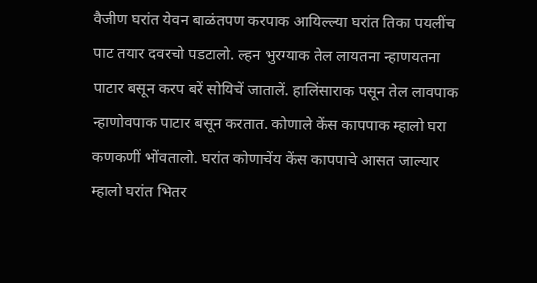वैजीण घरांत येवन बाळंतपण करपाक आयिल्ल्या घरांत तिका पयलींच पाट तयार दवरचो पडटालो. ल्हन भुरग्याक तेल लायतना न्हाणयतना पाटार बसून करप बरें सोयिचें जातालें. हालिंसाराक पसून तेल लावपाक न्हाणोवपाक पाटार बसून करतात. कोणाले केंस कापपाक म्हालो घरा कणकणीं भोंवतालो. घरांत कोणाचेंय केंस कापपाचे आसत जाल्यार म्हालो घरांत भितर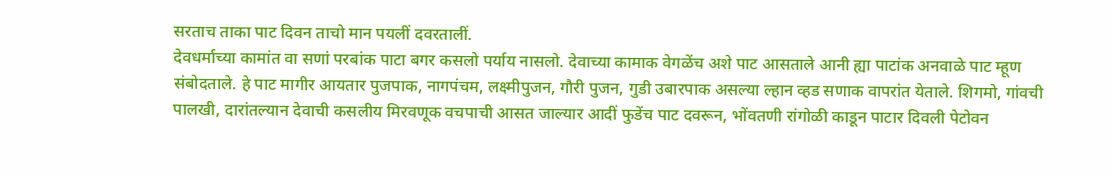सरताच ताका पाट दिवन ताचो मान पयलीं दवरतालीं.
देवधर्माच्या कामांत वा सणां परबांक पाटा बगर कसलो पर्याय नासलो. देवाच्या कामाक वेगळेंच अशे पाट आसताले आनी ह्या पाटांक अनवाळे पाट म्हूण संबोदताले. हे पाट मागीर आयतार पुजपाक, नागपंचम, लक्ष्मीपुजन, गौरी पुजन, गुडी उबारपाक असल्या ल्हान व्हड सणाक वापरांत येताले. शिगमो, गांवची पालखी, दारांतल्यान देवाची कसलीय मिरवणूक वचपाची आसत जाल्यार आदीं फुडेंच पाट दवरून, भोंवतणी रांगोळी काडून पाटार दिवली पेटोवन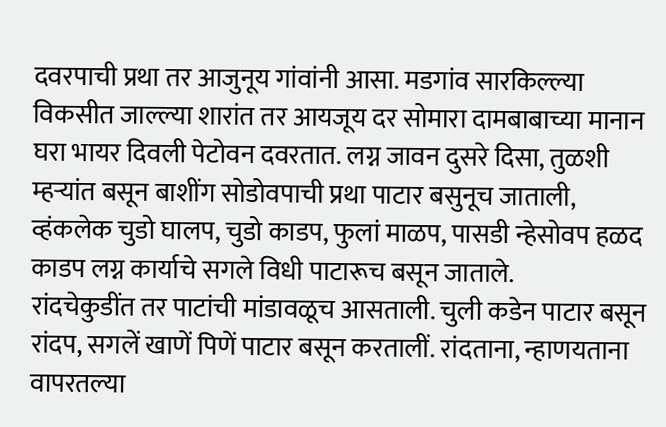दवरपाची प्रथा तर आजुनूय गांवांनी आसा. मडगांव सारकिल्ल्या विकसीत जाल्ल्या शारांत तर आयजूय दर सोमारा दामबाबाच्या मानान घरा भायर दिवली पेटोवन दवरतात. लग्न जावन दुसरे दिसा, तुळशी म्हऱ्यांत बसून बाशींग सोडोवपाची प्रथा पाटार बसुनूच जाताली, व्हंकलेक चुडो घालप, चुडो काडप, फुलां माळप, पासडी न्हेसोवप हळद काडप लग्न कार्याचे सगले विधी पाटारूच बसून जाताले.
रांदचेकुडींत तर पाटांची मांडावळूच आसताली. चुली कडेन पाटार बसून रांदप, सगलें खाणें पिणें पाटार बसून करतालीं. रांदताना, न्हाणयताना वापरतल्या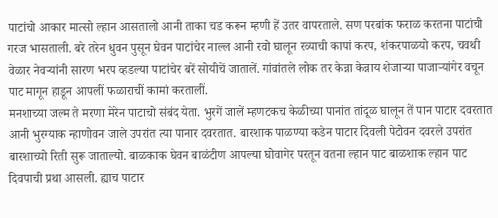पाटांचो आकार मात्सो ल्हान आसतालो आनी ताका चड करून म्हणी हें उतर वापरताले. सण परबांक फराळ करतना पाटांची गरज भासताली. बरे तरेन धुवन पुसून घेवन पाटांचेर नाल्ल आनी रवो घालून रव्याची कापां करप, शंकरपाळयो करप, चवथी वेळार नेवऱ्यांनी सारण भरप व्हडल्या पाटांचेर बरें सोयीचें जातालें. गांवांतले लोक तर केन्ना केन्नाय शेजाऱ्या पाजाऱ्यांगेर वचून पाट मागून हाडून आपलीं फळाराचीं कामां करतालीं.
मनशाच्या जल्म ते मरणा मेरेन पाटाचो संबंद येता. भुरगें जालें म्हणटकच केळीच्या पानांत तांदूळ घालून तें पान पाटार दवरतात आनी भुरग्याक न्हाणोवन जाले उपरांत त्या पानार दवरतात. बारशाक पाळण्या कडेन पाटार दिवली पेटोवन दवरले उपरांत बारशाच्यो रिती सुरू जाताल्यो. बाळकाक घेवन बाळंटीण आपल्या घोवागेर परतून वतना ल्हान पाट बाळशाक ल्हान पाट दिवपाची प्रथा आसली. ह्याच पाटार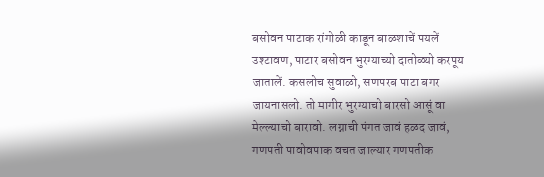बसोवन पाटाक रांगोळी काडून बाळशाचें पयलें उश्टावण, पाटार बसोवन भुरग्याच्यो दातोळ्यो करपूय जातालें. कसलोच सुवाळो, सणपरब पाटा बगर जायनासलो. तो मागीर भुरग्याचो बारसो आसूं वा मेल्ल्याचो बारावो. लग्नाची पंगत जावं हळद जावं, गणपती पावोवपाक वचत जाल्यार गणपतीक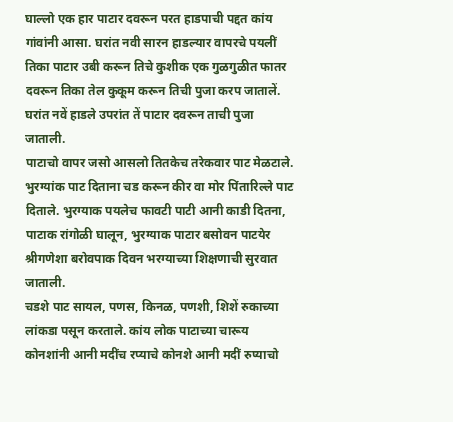घाल्लो एक हार पाटार दवरून परत हाडपाची पद्दत कांय गांवांनी आसा. घरांत नवी सारन हाडल्यार वापरचे पयलीं तिका पाटार उबी करून तिचे कुशीक एक गुळगुळीत फातर दवरून तिका तेल कुकूम करून तिची पुजा करप जातालें. घरांत नवें हाडले उपरांत तें पाटार दवरून ताची पुजा जाताली.
पाटाचो वापर जसो आसलो तितकेच तरेकवार पाट मेळटाले. भुरग्यांक पाट दिताना चड करून कीर वा मोर पिंतारिल्ले पाट दिताले. भुरग्याक पयलेच फावटी पाटी आनी काडी दितना, पाटाक रांगोळी घालून, भुरग्याक पाटार बसोवन पाटयेर श्रीगणेशा बरोवपाक दिवन भरग्याच्या शिक्षणाची सुरवात जाताली.
चडशे पाट सायल, पणस, किनळ, पणशी, शिशें रुकाच्या लांकडा पसून करताले. कांय लोक पाटाच्या चारूय कोनशांनी आनी मदींच रप्याचे कोनशे आनी मदीं रुप्याचो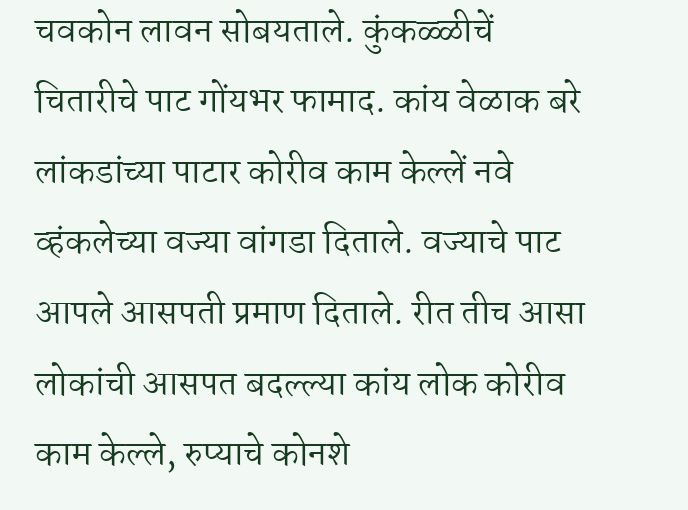चवकोन लावन सोबयताले. कुंकळ्ळीचें चितारीचे पाट गोंयभर फामाद. कांय वेळाक बरे लांकडांच्या पाटार कोरीव काम केल्लें नवे व्हंकलेच्या वज्या वांगडा दिताले. वज्याचे पाट आपले आसपती प्रमाण दिताले. रीत तीच आसा लोकांची आसपत बदल्ल्या कांय लोक कोरीव काम केल्ले, रुप्याचे कोनशे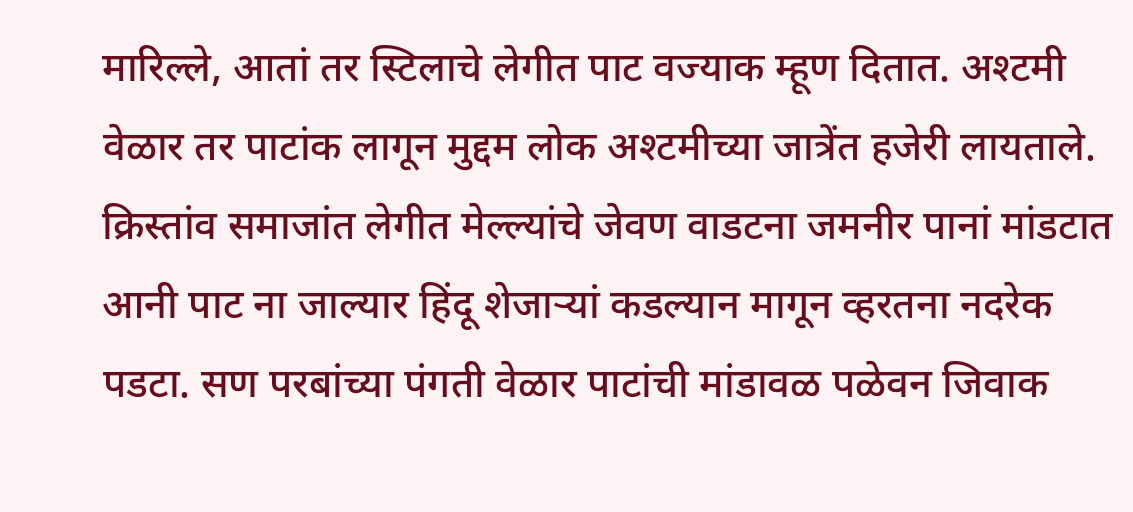मारिल्ले, आतां तर स्टिलाचे लेगीत पाट वज्याक म्हूण दितात. अश्टमी वेळार तर पाटांक लागून मुद्दम लोक अश्टमीच्या जात्रेंत हजेरी लायताले.
क्रिस्तांव समाजांत लेगीत मेल्ल्यांचे जेवण वाडटना जमनीर पानां मांडटात आनी पाट ना जाल्यार हिंदू शेजाऱ्यां कडल्यान मागून व्हरतना नदरेक पडटा. सण परबांच्या पंगती वेळार पाटांची मांडावळ पळेवन जिवाक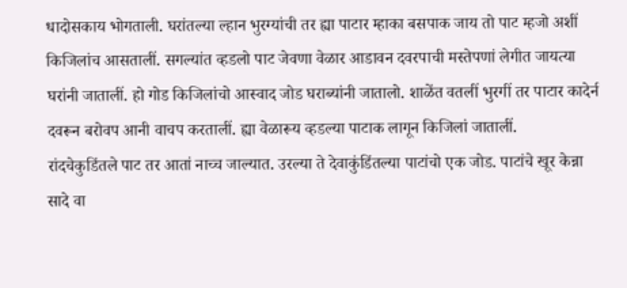धादोसकाय भोगताली. घरांतल्या ल्हान भुरग्यांची तर ह्या पाटार म्हाका बसपाक जाय तो पाट म्हजो अशीं किजिलांच आसतालीं. सगल्यांत व्हडलो पाट जेवणा वेळार आडावन दवरपाची मस्तेपणां लेगीत जायत्या घरांनी जातालीं. हो गोड किजिलांचो आस्वाद जोड घराब्यांनी जातालो. शाळेंत वतलीं भुरगीं तर पाटार कादेर्न दवरून बरोवप आनी वाचप करतालीं. ह्या वेळारूय व्हडल्या पाटाक लागून किजिलां जातालीं.
रांदचेकुडिंतले पाट तर आतां नाच्च जाल्यात. उरल्या ते देवाकुंडिंतल्या पाटांचो एक जोड. पाटांचे खूर केन्ना सादे वा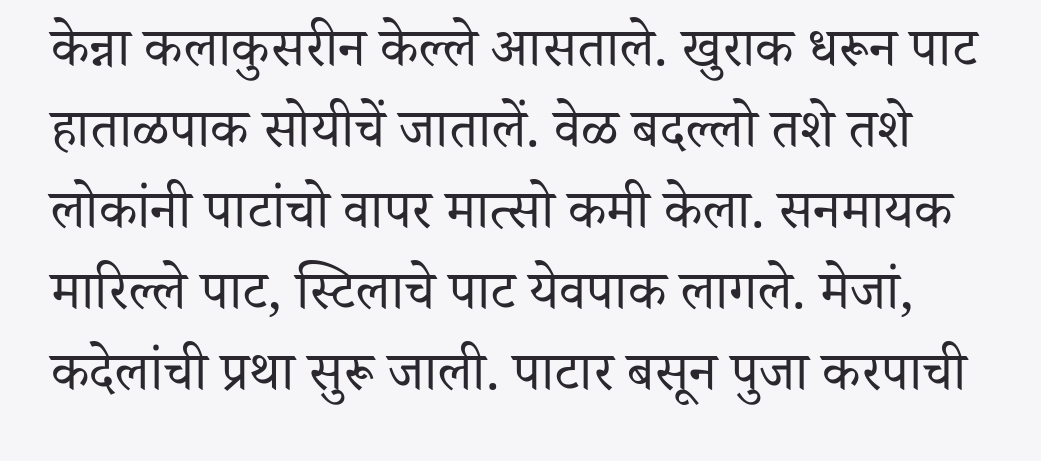केन्ना कलाकुसरीन केल्ले आसताले. खुराक धरून पाट हाताळपाक सोयीचें जातालें. वेळ बदल्लो तशे तशे लोकांनी पाटांचो वापर मात्सो कमी केला. सनमायक मारिल्ले पाट, स्टिलाचे पाट येवपाक लागले. मेजां, कदेलांची प्रथा सुरू जाली. पाटार बसून पुजा करपाची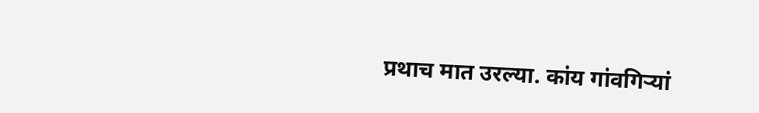प्रथाच मात उरल्या. कांय गांवगिऱ्यां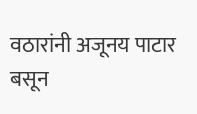वठारांनी अजूनय पाटार बसून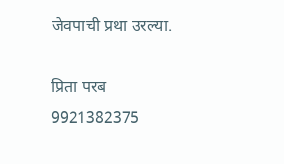जेवपाची प्रथा उरल्या.

प्रिता परब
9921382375